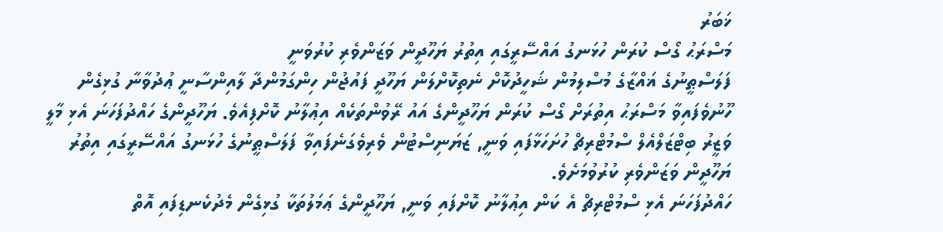ޚަބަރު
މަސްރަޙު ގޯސް ކުރަން ހުޅަނގު އައްސޭރީގައި އިތުރު ޔަހޫދީން ވަޒަންވެރި ކުރުވަނީ
ފަލަސްޠީނުގެ ޣައްޒާގެ މުސްލިމުން ޝަހީދުކޮށް ނެތިކޮށްލަން ޔަހޫދީ ފައުޖުން ހިންގަމުންދާ ލާއިންސާނީ ޢުދުވާނާ ގުޅިގެން ހޫނުވެފައިވާ މަސްރަޙު އިތުރަށް ގޯސް ކުރަން ޔަހޫދީންގެ އައު ރޭވުންތަކެއް އިޢުލާނު ކޮށްފިއެވެ. ޔަހޫދީންގެ ހައްދުފަހަނަ އެޅި މާލީ ވަޒީރު ބިޓްޒަލްއެލް ސްމުޓްރިޗް ހުށަހަޅާފައި ވަނީ, ޒަޔަނިސްޓުން ވެރިވެގަނެފައިވާ ފަލަސްޠީނުގެ ހުޅަނގު އައްސޭރީގައި އިތުރު ޔަހޫދީން ވަޒަންވެރި ކުރުވުމަށެވެ.
ހައްދުފަހަނަ އެޅި ސްމުޓްރިޗް އެ ކަން އިޢުލާނު ކޮށްފައި ވަނީ, ޔަހޫދީންގެ ޢަމަލުތަކާ ގުޅިގެން މެދުކެނޑިފައި އޮތް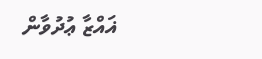ޣައްޒާ ޢުދުވާން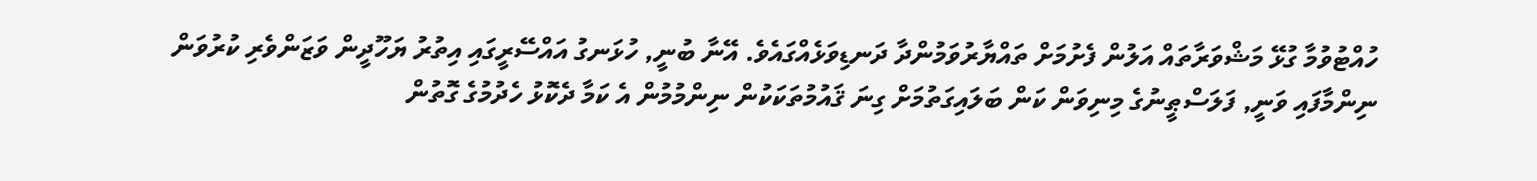ހުއްޓުވުމާ ގުޅޭ މަޝްވަރާތައް އަލުން ފެށުމަށް ތައްޔާރުވަމުންދާ ދަނޑިވަޅެއްގައެވެ. އޭނާ ބުނީ, ހުޅަނގު އައްސޭރީގައި އިތުރު ޔަހޫދީން ވަޒަންވެރި ކުރުވަން ނިންމާފައި ވަނީ, ފަލަސްޠީނުގެ މިނިވަން ކަން ބަލައިގަތުމަށް ގިނަ ޤައުމުތަކަކުން ނިންމުމުން އެ ކަމާ ދެކޮޅު ހެދުމުގެ ގޮތުން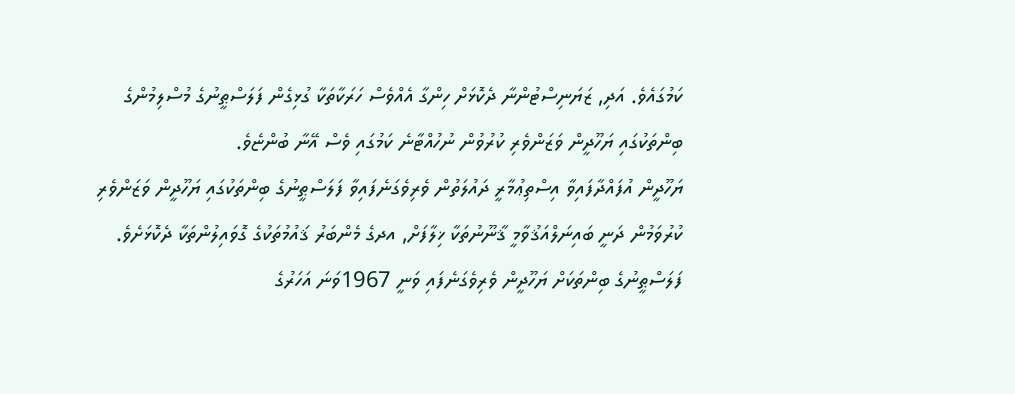ކަމުގައެވެ. އަދި, ޒަޔަނިސްޓުންނާ ދެކޮޅަށް ހިންގާ އެއްވެސް ހަރަކާތަކާ ގުޅިގެން ފަލަސްޠީނުގެ މުސްލިމުންގެ ބިންތަކުގައި ޔަހޫދީން ވަޒަންވެރި ކުރުވުން ނުހުއްޓާނެ ކަމުގައި ވެސް އޭނާ ބުންޏެވެ.
ޔަހޫދީން އުފައްދާފައިވާ އިސްތިޢުމާރީ ދައުލަތުން ވެރިވެގަނެފައިވާ ފަލަސްޠީނުގެ ބިންތަކުގައި ޔަހޫދީން ވަޒަންވެރި ކުރުވަމުން ދަނީ ބައިނަލްއަޤުވާމީ ޤާނޫނުތަކާ ޚިލާފަށް, އދގެ މެންބަރު ޤައުމުތަކުގެ ގޮވައިލުންތަކާ ދެކޮޅަށެވެ. ފަލަސްޠީނުގެ ބިންތަކަށް ޔަހޫދީން ވެރިވެގަނެފައި ވަނީ 1967ވަނަ އަހަރުގެ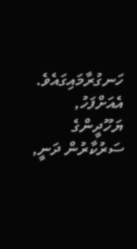ހަނގުރާމައިގައެވެ. އެއަށްފަހު, ޔަހޫދީންގެ ސަރުކާރުން ދަނީ,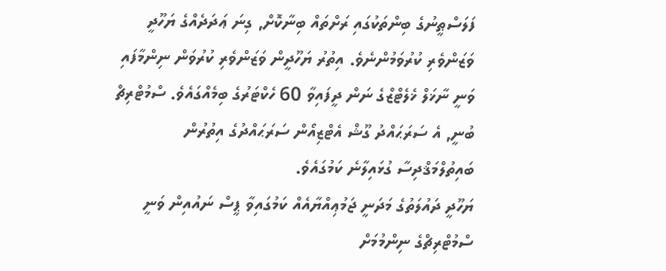ފަލަސްޠީނުގެ ބިންތަކުގައި ރަށްތައް ބިނާކޮށް, ގިނަ ޢަދަދެއްގެ ޔަހޫދީ ވަޒަންވެރި ކުރުވަމުންނެވެ. އިތުރު ޔަހޫދީން ވަޒަންވެރި ކުރުވަން ނިންމާފައި ވަނީ ނާޚަލް ޚެލެޓްޒްގެ ނަން ދީފައިވާ 60 ހެކްޓަރުގެ ބިމެއްގައެވެ. ސްމުޓްރިޗް ބުނީ, އެ ސަރަޙައްދު ގޫޝް އެޓްޒިއޯން ސަރަޙައްދުގެ އިތުރުން ބައިތުލްމަޤްދިސާ ގުޅައިލާނެ ކަމުގައެވެ.
ޔަހޫދީ ދައުލަތުގެ މަދަނީ ޖަމުޢިއްޔާއެއް ކަމުގައިވާ ޕީސް ނައުއިން ވަނީ ސްމުޓްރިޗްގެ ނިންމުމަށް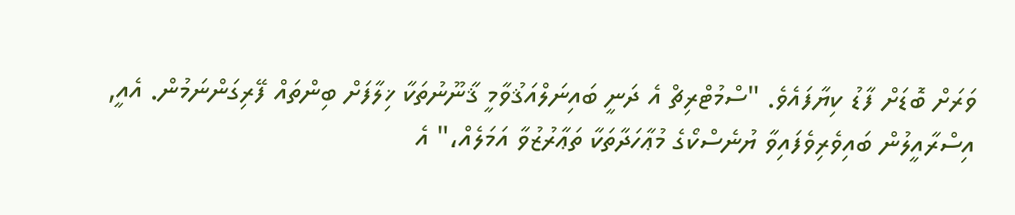ވަރަށް ބޮޑަށް ފާޑު ކިޔާފައެވެ. "ސްމުޓްރިޗް އެ ދަނީ ބައިނަލްއަޤުވާމީ ޤާނޫނުތަކާ ޚިލާފަށް ބިންތައް ފޭރިގަންނަމުން. އެއީ, އިސްރާއީލުން ބައިވެރިވެފައިވާ ޔުނެސްކޯގެ މުޢާހަދާތަކާ ތަޢާރުޒުވާ އަމަލެއް،" އެ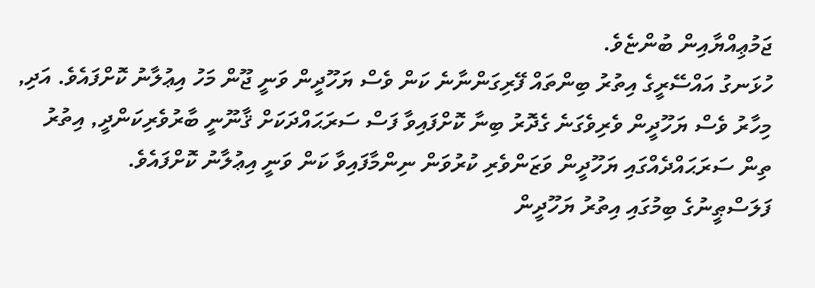ޖަމުޢިއްޔާއިން ބުންޏެވެ.
ހުޅަނގު އައްސޭރީގެ އިތުރު ބިންތައް ފޭރިގަންނާނެ ކަން ވެސް ޔަހޫދީން ވަނީ ޖޫން މަހު އިޢުލާނު ކޮށްފައެވެ. އަދި, މިހާރު ވެސް ޔަހޫދީން ވެރިވެގަނެ ގެދޮރު ބިނާ ކޮށްފައިވާ ފަސް ސަރަޙައްދަކަށް ޤާނޫނީ ބާރުވެރިކަންދީ, އިތުރު ތިން ސަރަޙައްދެއްގައި ޔަހޫދީން ވަޒަންވެރި ކުރުވަން ނިންމާފައިވާ ކަން ވަނީ އިޢުލާނު ކޮށްފައެވެ.
ފަލަސްޠީނުގެ ބިމުގައި އިތުރު ޔަހޫދީން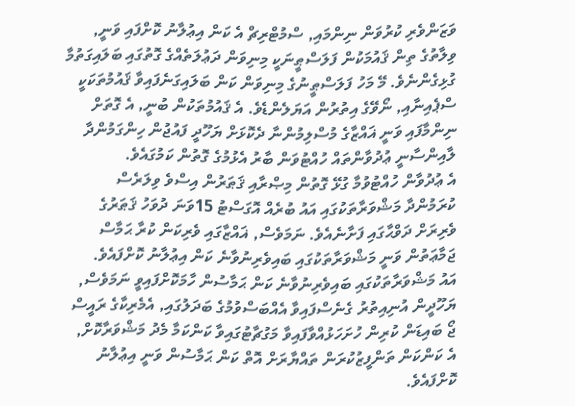ވަޒަންވެރި ކުރުވަން ނިންމައި, ސްމުޓްރިޗް އެ ކަން އިޢުލާނު ކޮށްފައި ވަނީ, ވިލާތުގެ ތިން ޤައުމަކުން ފަލަސްޠީނަކީ މިނިވަން ދަޢުލަތެއްގެ ގޮތުގައި ބަލައިގަތުމާ ގުޅިގެންނެވެ. މޭ މަހު ފަލަސްޠީނުގެ މިނިވަން ކަން ބަލައިގަނެފައިވާ ޤައުމުތަކަކީ ސްޕެއިނާއި, ނޯވޭގެ އިތުރުން އަޔަލެންޑެވެ. އެ ޤައުމުތަކުން ބުނީ, އެ ގޮތަށް ނިންމާފައި ވަނީ ޣައްޒާގެ މުސްލިމުންނާ ދެކޮޅަށް ޔަހޫދީ ފައުޖުން ހިންގަމުންދާ ލާއިންސާނީ ޢުދުވާންތައް ހުއްޓުވަން ބާރު އެޅުމުގެ ގޮތުން ކަމުގައެވެ.
އެ ޢުދުވާން ހުއްޓުވުމާ ގުޅޭ ގޮތުން މިޞްރާއި ޤަޠަރުން އިސްވެ ވިލަރެސް ކުރަމުންދާ މަޝްވަރާތަކުގައި އައު ބުރެއް އޮގަސްޓު 15ވަނަ ދުވަހު ޤަޠަރުގެ ވެރިރަށް ދަވްޙާގައި ފަށާނެއެވެ. ނަމަވެސް, ޣައްޒާގައި ވެރިކަން ކުރާ ޙަމާސް ޖަމާޢަތުން ވަނީ މަޝްވަރާތަކުގައި ބައިވެރިނުވާނެ ކަން އިޢުލާނު ކޮށްފައެވެ.
އައު މަޝްވަރާތަކުގައި ބައިވެރިނުވާނެ ކަން ޙަމާސުން ހާމަކޮށްފައިވީ ނަމަވެސް, ޔަހޫދީން އުނިއިތުރު ގެނެސްފައިވާ އެއްބަސްވުމުގެ ބަދަލުގައި, އެމެރިކާގެ ރައީސް ޖޯ ބައިޑަން ކުރިން ހުށަހަޅުއްވާފައިވާ މަގުޗާޓުގައިވާ ކަންކަމާ މެދު މަޝްވަރާކޮށް, އެ ކަންކަން ތަންފީޒުކުރަން ތައްޔާރަށް އޮތް ކަން ޙަމާސުން ވަނީ އިޢުލާނު ކޮށްފައެވެ.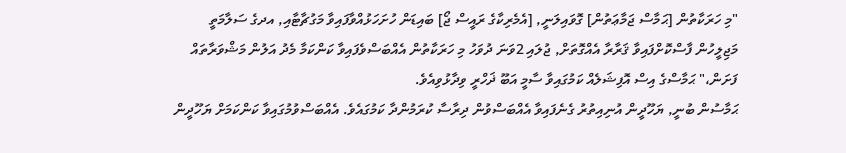"މި ހަރަކާތުން [ޙަމާސް ޖަމާޢަތުން] ގޮވައިލަނީ, [އެމެރިކާގެ ރައީސް ޖޯ] ބައިޑަން ހުށަހަޅުއްވާފައިވާ މަގުޗާޓާއި, އދގެ ސަލާމަތީ މަޖިލީހުން ފާސްކޮށްފައިވާ ޤަރާރާ އެއްގޮތަށް, ޖުލައި 2ވަނަ ދުވަހު މި ހަރަކާތުން އެއްބަސްވެފައިވާ ކަންކަމާ މެދު އަލުން މަޝްވަރާތައް ފަށަން،" ޙަމާސްގެ އިސް އޮފިޝަލެއް ކަމުގައިވާ ސާމީ އަބޫ ޛަހްރީ ވިދާޅުވިއެވެ.
ޙަމާސުން ބުނީ, ޔަހޫދީން އުނިއިތުރު ގެނެފައިވާ އެއްބަސްވުން ދިރާސާ ކުރަމުންދާ ކަމުގައެވެ. އެއްބަސްވުމުގައިވާ ކަންކަމަށް ޔަހޫދީން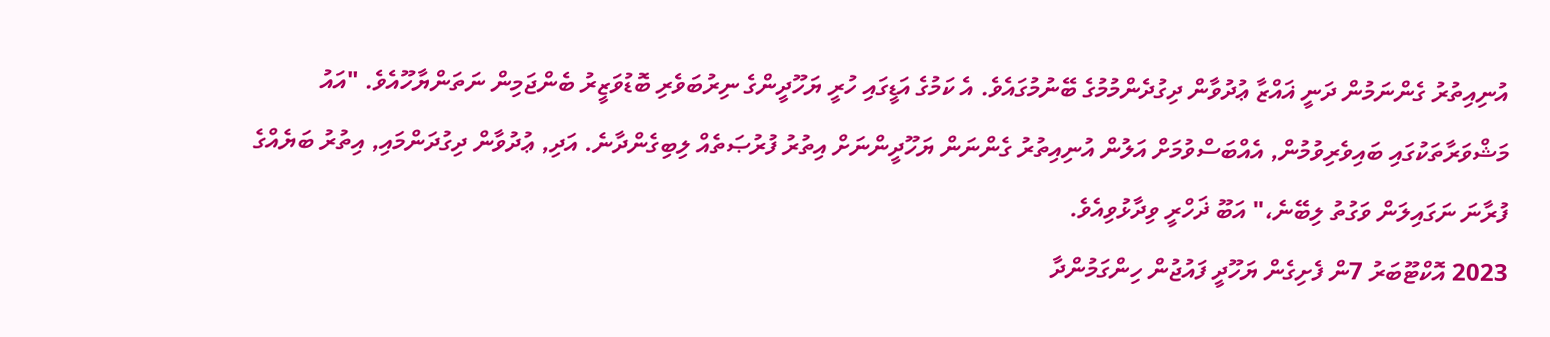އުނިއިތުރު ގެންނަމުން ދަނީ ޣައްޒާ ޢުދުވާން ދިގުދެންމުމުގެ ބޭނުމުގައެވެ. އެ ކަމުގެ އަޑީގައި ހުރީ ޔަހޫދީންގެ ނިރުބަވެރި ބޮޑުވަޒީރު ބެންޖަމިން ނަތަންޔާހޫއެވެ. "އައު މަޝްވަރާތަކުގައި ބައިވެރިވުމުން, އެއްބަސްވުމަށް އަލުން އުނިއިތުރު ގެންނަން ޔަހޫދީންނަށް އިތުރު ފުރުޞަތެއް ލިބިގެންދާނެ. އަދި, ޢުދުވާން ދިގުދަންމައި, އިތުރު ބަޔެއްގެ ފުރާނަ ނަގައިލަން ވަގުތު ލިބޭނެ،" އަބޫ ޛަހްރީ ވިދާޅުވިއެވެ.
2023 އޮކްޓޫބަރު 7ން ފެށިގެން ޔަހޫދީ ފައުޖުން ހިންގަމުންދާ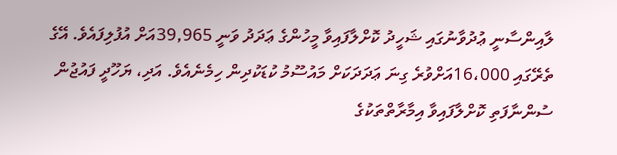ލާއިންސާނީ ޢުދުވާނުގައި ޝަހީދު ކޮށްލާފައިވާ މީހުންގެ ޢަދަދު ވަނީ 39,965އަށް އުފުލިފައެވެ. އޭގެ ތެރޭގައި 16،000އަށްވުރެ ގިނަ ޢަދަދަކަށް މައުސޫމު ކުޑަކުދިން ހިމެނެއެވެ. އަދި، ޔަހޫދީ ފައުޖުން ސުންނާފަތި ކޮށްލާފައިވާ އިމާރާތްތަކުގެ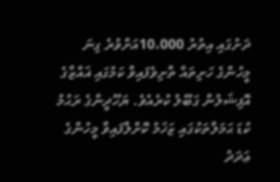ދަށުގައި އިތުރު 10،000އަށްވުރެ ގިނަ މީހުންގެ ހަށިތައް ތާށިވެފައިވާ ކަމުގައި ޣައްޒާގެ އޮފިޝަލުން ގަބޫލު ކުރެއެވެ. ޔަހޫދީންގެ ރަޙުމު ކުޑަ ޙަމަލާތަކުގައި ޒަޚަމު ކޮށްލާފައިވާ މީހުންގެ ޢަދަދު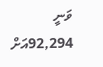ވަނީ 92,294އަށް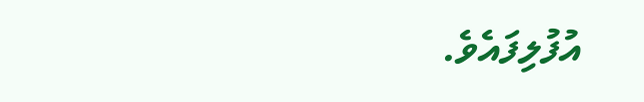އުފުލިފައެވެ.